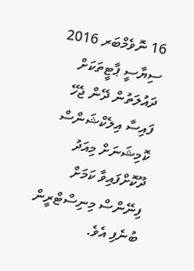16 ނޮވެމްބަރ 2016
ސިޔާސީ ޕާޓީތަކަށް ދައުލަތުން ދޭން ޖެހޭ ފައިސާ އިލެކްޝަންސް ކޮމިޝަނަށް މިއަދު ދޫކޮށްފައިވާ ކަމަށް ފިނޭންސް މިނިސްޓްރީން ބުނެފި އެވެ.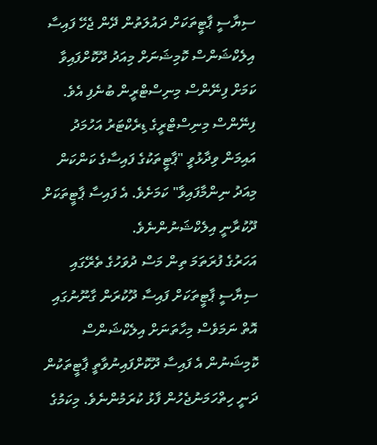ސިޔާސީ ޕާޓީތަކަށް ދައުލަތުން ދޭން ޖެހޭ ފައިސާ އިލެކްޝަންސް ކޮމިޝަނަށް މިއަދު ދޫކޮށްފައިވާ ކަމަށް ފިނޭންސް މިނިސްޓްރީން ބުނެފި އެވެ.
ފިނޭންސް މިނިސްޓްރީގެ ޑިރެކްޓަރު އަހުމަދު އައިމަން ވިދާޅުވީ "ޕާޓީތަކުގެ ފައިސާގެ ކަންކަން މިއަދު ނިންމާފައިވާ" ކަމަށެވެ. އެ ފައިސާ ޕާޓީތަކަށް ދޫކުރާނީ އިލެކްޝަނުންނެވެ.
އަހަރުގެ ފުރަތަމަ ތިން މަސް ދުވަހުގެ ތެރޭގައި ސިޔާސީ ޕާޓީތަކަށް ފައިސާ ދޫކުރަން ގާނޫނުގައި އޮތް ނަމަވެސް މިހާތަނަށް އިލެކްޝަންސް ކޮމިޝަނުން އެ ފައިސާ ދޫކޮށްފައިނުވާތީ ޕާޓީތަކުން ދަނީ ހިތްހަމަނުޖެހުން ފާޅު ކުރަމުންނެވެ. މިކަމުގެ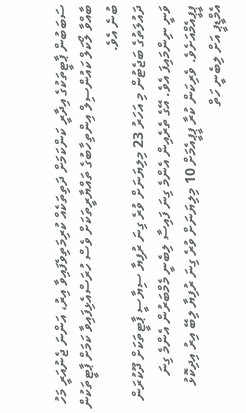ސަބަބުން ޕާޓީތަކުގެ އިދާރީ ކަންކަމަށް ދަތިތަކެއް ކުރިމަތިވެފައިވާ އިރު، އަންނަ ޖެނުއަރީ މަހު ބާއްވާ ލޯކަލް ކައުންސިލް އިންތިހާބުގެ ތައްޔާރީތަކަށް ވެސް ހުރަސްއެޅިފައިވާ ކަމަށް ޕާޓީތަކުން ބުނެ އެވެ.
ދައުލަތުގެ ބަޖެޓުން މި އަހަރު 23 މިލިޔަނަށް ވުރެ ގިނަ ރުފިޔާ ސިޔާސީ ޕާޓީތަކަށް ދޫކުރަން ވަނީ ނިންމައިފަ އެވެ. އޭގެ ތެރެއިން އެންމެ ގިނަ ފައިސާ ލިބެނީ މެމްބަރުން އެންމެ ގިނަ ޕީޕީއެމްއަށެވެ. ވެރިކަން ކުރާ ޕީޕީއެމަށް 10 މިލިޔަނަށް ވުރެ ގިނަ ރުފިޔާ ލިބޭ އިރު އިދިކޮޅު އެމްޑީޕީ އަށް ލިބެނީ ހަތް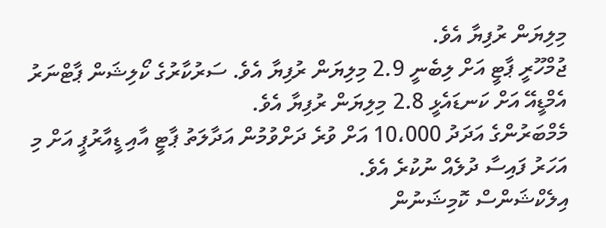މިލިޔަން ރުފިޔާ އެވެ.
ޖުމްހޫރީ ޕާޓީ އަށް ލިބެނީ 2.9 މިލިޔަން ރުފިޔާ އެވެ. ސަރުކާރުގެ ކޯލިޝަން ޕާޓްނަރު އެމްޑީއޭ އަށް ކަނޑައެޅީ 2.8 މިލިޔަން ރުފިޔާ އެވެ.
މެމްބަރުންގެ އަދަދު 10،000 އަށް ވުރެ ދަށްވުމުން އަދާލަތު ޕާޓީ އާއި ޑީއާރުޕީ އަށް މި އަހަރު ފައިސާ ދުލެއް ނުކުރެ އެވެ.
އިލެކްޝަންސް ކޮމިޝަނުން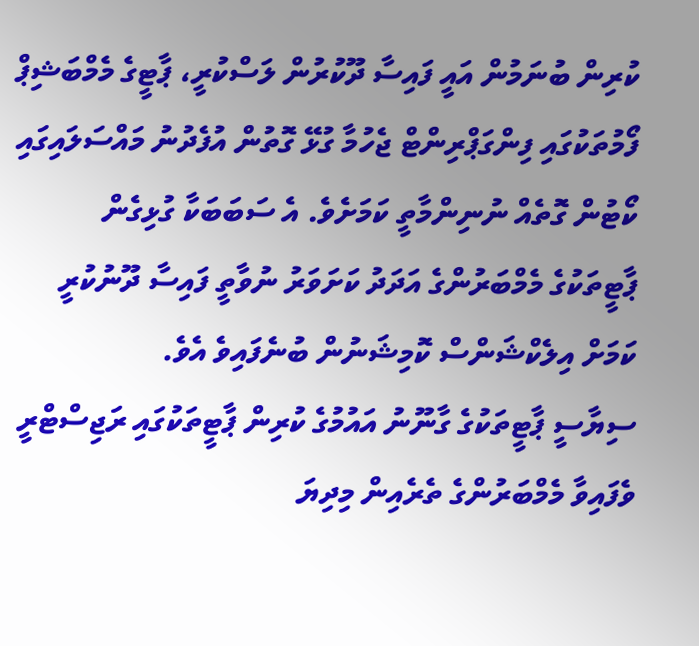ކުރިން ބުނަމުން އައީ ފައިސާ ދޫކުރުން ލަސްކުރީ، ޕާޓީގެ މެމްބަޝިޕް ފޯމުތަކުގައި ފިންގަޕްރިންޓް ޖެހުމާ ގުޅޭ ގޮތުން އުފެދުނު މައްސަލައިގައި ކޯޓުން ގޮތެއް ނުނިންމާތީ ކަމަށެވެ. އެ ސަބަބަކާ ގުޅިގެން ޕާޓީތަކުގެ މެމްބަރުންގެ އަދަދު ކަށަވަރު ނުވާތީ ފައިސާ ދޫނުކުރީ ކަމަށް އިލެކްޝަންސް ކޮމިޝަނުން ބުނެފައިވެ އެވެ.
ސިޔާސީ ޕާޓީތަކުގެ ގާނޫނު އައުމުގެ ކުރިން ޕާޓީތަކުގައި ރަޖިސްޓްރީ ވެފައިވާ މެމްބަރުންގެ ތެރެއިން މިދިޔަ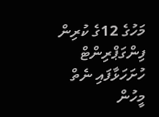މަހުގެ 12ގެ ކުރިން ފިންގަޕްރިންޓް ހުށަހަޅާފައި ނެތް މީހުން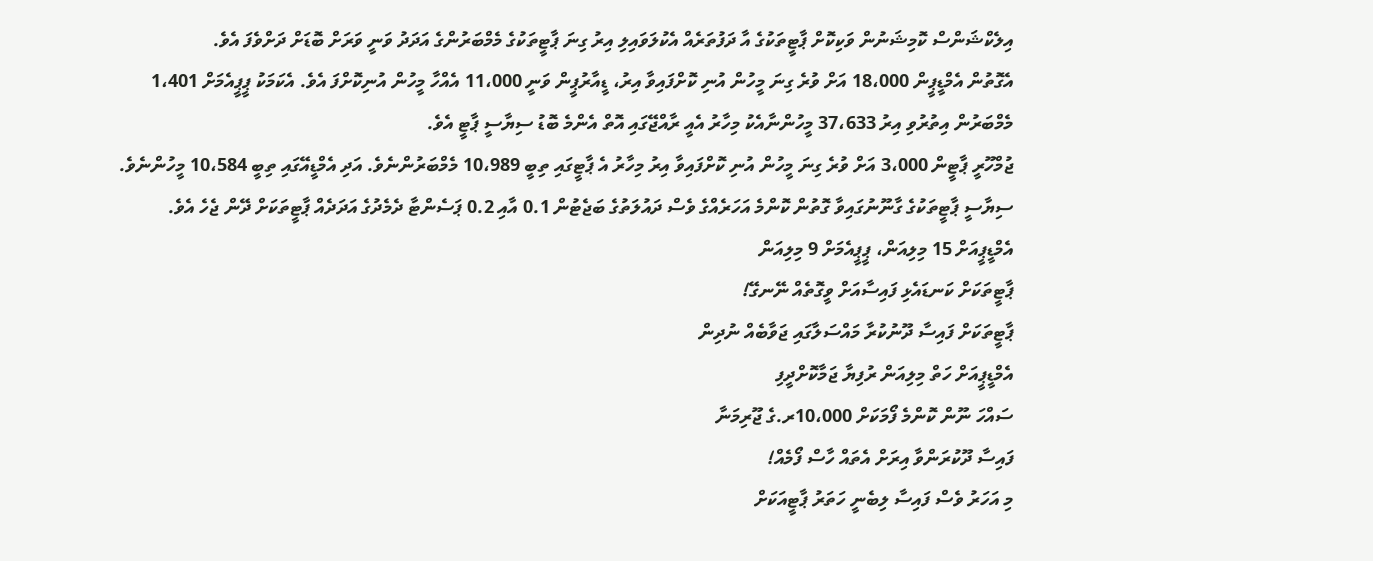އިލެކްޝަންސް ކޮމިޝަނުން ވަކިކޮށް ޕާޓީތަކުގެ އާ ދަފުތަރެއް އެކުލަވައިލި އިރު ގިނަ ޕާޓީތަކުގެ މެމްބަރުންގެ އަދަދު ވަނީ ވަރަށް ބޮޑަށް ދަށްވެފަ އެވެ.
އެގޮތުން އެމްޑީޕީން 18،000 އަށް ވުރެ ގިނަ މީހުން އުނި ކޮށްފައިވާ އިރު، ޑީއާރުޕީން ވަނީ 11،000 އެއްހާ މީހުން އުނިކޮށްފަ އެވެ. އެކަމަކު ޕީޕީއެމަށް 1،401 މެމްބަރުން އިތުރުވި އިރު 37،633 މީހުންނާއެކު މިހާރު އެއީ ރާއްޖޭގައި އޮތް އެންމެ ބޮޑު ސިޔާސީ ޕާޓީ އެވެ.
ޖުމްހޫރީ ޕާޓީން 3،000 އަށް ވުރެ ގިނަ މީހުން އުނި ކޮށްފައިވާ އިރު މިހާރު އެ ޕާޓީގައި ތިބީ 10،989 މެމްބަރުންނެވެ. އަދި އެމްޑީއޭގައި ތިބީ 10،584 މީހުންނެވެ.
ސިޔާސީ ޕާޓީތަކުގެ ގާނޫނުގައިވާ ގޮތުން ކޮންމެ އަހަރެއްގެ ވެސް ދައުލަތުގެ ބަޖެޓުން 0.1 އާއި 0.2 ޕަސެންޓާ ދެމެދުގެ އަދަދެއް ޕާޓީތަކަށް ދޭން ޖެހެ އެވެ.
އެމްޑީޕީއަށް 15 މިލިއަން، ޕީޕީއެމަށް 9 މިލިއަން
ޕާޓީތަކަށް ކަނޑައެޅި ފައިސާއަށް ވީގޮތެއް ނޭނގޭ!
ޕާޓީތަކަށް ފައިސާ ދޫނުކުރާ މައްސަލާގައި ޖަވާބެއް ނުދިން
އެމްޑީޕީއަށް ހަތް މިލިއަން ރުފިޔާ ޖަމާކޮށްދީފި
ސައްހަ ނޫން ކޮންމެ ފޯމަކަށް 10،000ރ.ގެ ޖޫރިމަނާ
ފައިސާ ދޫކުރަންވާ އިރަށް އެތައް ހާސް ފޯމެއް!
މި އަހަރު ވެސް ފައިސާ ލިބެނީ ހަތަރު ޕާޓީއަކަށް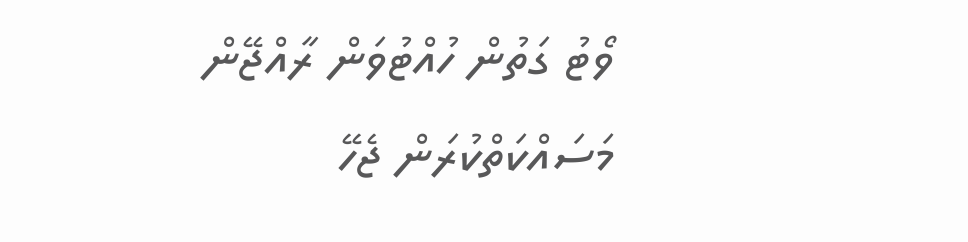ވޯޓު ގަތުން ހުއްޓުވަން ރާއްޖޭން މަސައްކަތްކުރަން ޖެހޭ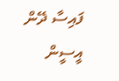ފައިސާ ދޭން އީސީން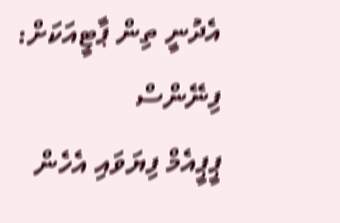އެދުނީ ތިން ޕާޓީއަކަށް: ފިނޭންސް
ޕީޕީއެމް ފިޔަވައި އެހެން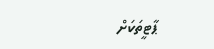ޕާޓީތަކަށް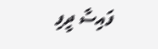ފައިސާ ދީފި